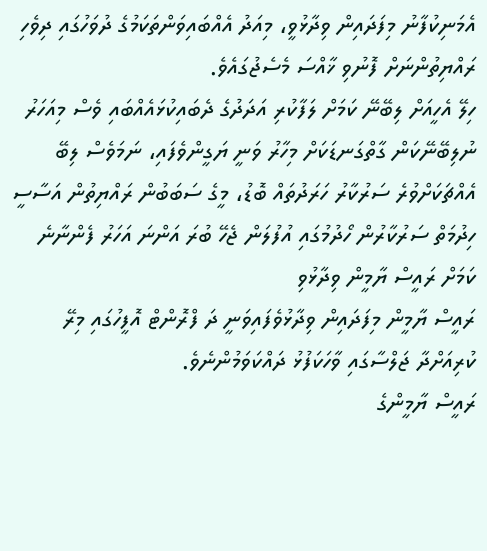އެމަނިކުފާނު މިފަދައިން ވިދާޅުވީ، މިއަދު އެއްބައިވަންތަކަމުގެ ދުވަހުގައި ދިވެހި ރައްޔިތުންނަށް ފޮނުވި ޚާއްސަ މެސެޖުގައެވެ.
ހިލޭ އެހީއަށް ލިބޭނޭ ކަމަށް ލަފާކުރި އަދަދުގެ ދެބައިކުޅައެއްބައި ވެސް މިއަހަރު ނުލިބޭނޭކަން ގާތްގަނޑަކަށް މިހާރު ވަނީ ޔަގީންވެފައި، ނަމަވެސް ލިބޭ އެއްޗަކަށްވުރެ ސަރުކާރު ހަރަދުތައް ބޮޑު، މީގެ ސަބަބުން ރައްޔިތުން އަސާސީ ހިދުމަތް ސަރުކާރުން ހޯދުމުގައި އުފުލަން ޖެހޭ ބުރަ އަންނަ އަހަރު ފެންނާނެ ކަމަށް ރައީސް ޔާމީން ވިދާޅުވި
ރައީސް ޔާމީން މިފަދައިން ވިދާޅުވެފައިވަނީ ދަ ފްރޮންޓް އޮފީހުގައި މިރޭ ކުރިއަށްދާ ޖަލްސާގައި ވާހަކަފުޅު ދައްކަވަމުންނެވެ.
ރައީސް ޔާމީންގެ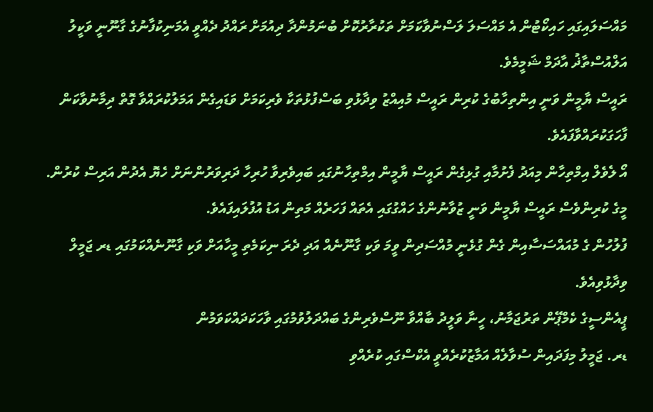މައްސަލައިގައި ހައިކޯޓުން އެ މައްސަލަ ލަސްނުވާކަމަށް ތަކުރާރުކޮށް ބުނަމުންދާ ދިއުމަށް ރައްދު ދެއްވީ އެމަނިކުފާނުގެ ގާނޫނީ ވަކީލު އަލްއުސްތާޛު އާދަމް ޝަމީމެވެ.
ރައީސް ޔާމީން ވަނީ އިންތިހާބުގެ ކުރިން ރައީސް މުއިއްޒު ވިދާޅުވި ބަސްފުޅުތަކާ ވެރިކަމަށް ވަޑައިގެން އަމަލުކުރައްވާ ގޮތް ދިމާނުވާކަން ފާހަގަކުރައްވާފައެވެ.
އޯ ލެވެލް އިމްތިހާން މިއަދު ފެށުމާއި ގުޅިގެން ރައީސް ޔާމީން އިމްތިހާނުގައި ބައިވެރިވާ ހުރިހާ ދަރިވަރުންނަށް ހެޔޮ އެދުން އަރިސް ކުރުން.
މީގެ ކުރިންވެސް ރައީސް ޔާމީން ވަނީ ޒުވާނުންގެ ހައްގުގައި އެތައް ފަހަރެއް މަތިން އަޑު އުފުލައިފައެވެ.
ފުލުހުން ގެ މުއައްސަސާއިން ގެން ގުޅެނީ މުއްސަދިން ވީމަ ވަކި ގާނޫނެއް އަދި ދެރަ ނިކަމެތި މީހާއަށް ވަކި ގާނޫނެއްކަމުގައި ޑރ ޖަމީލް ވިދާޅުވިއެވެ.
ޕީއެންސީގެ ކެމްޕޭން ތަރުޖަމާނު، ހީނާ ވަލީދު ބާއްވާ ނޫސްވެރިންގެ ބައްދަލުވުމުގައި ވާހަކަދައްކަވަމުން
ޑރ. ޖަމީލު މިފަދައިން ސުވާލެއް އަމާޒުކުރެއްވީ އެކްސްގައި ކުރެއްވި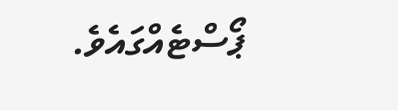ޕޯސްޓެއްގައެވެ.